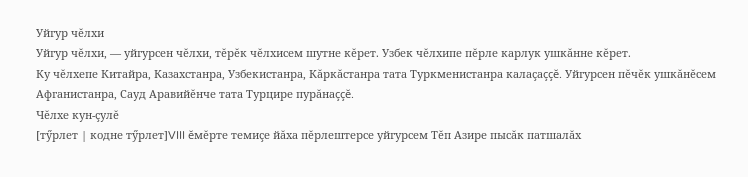Уйгур чĕлхи
Уйгур чĕлхи, — уйгурсен чĕлхи, тĕрĕк чĕлхисем шутне кĕрет. Узбек чĕлхипе пĕрле карлук ушкăнне кĕрет.
Ку чĕлхепе Китайра, Казахстанра, Узбекистанра, Кăркăстанра тата Туркменистанра калаçаççĕ. Уйгурсен пĕчĕк ушкăнĕсем Афганистанра, Сауд Аравийĕнче тата Турцире пурăнаççĕ.
Чĕлхе кун-çулĕ
[тӳрлет | кодне тӳрлет]VIII ĕмĕрте темиçе йăха пĕрлештерсе уйгурсем Тĕп Азире пысăк патшалăх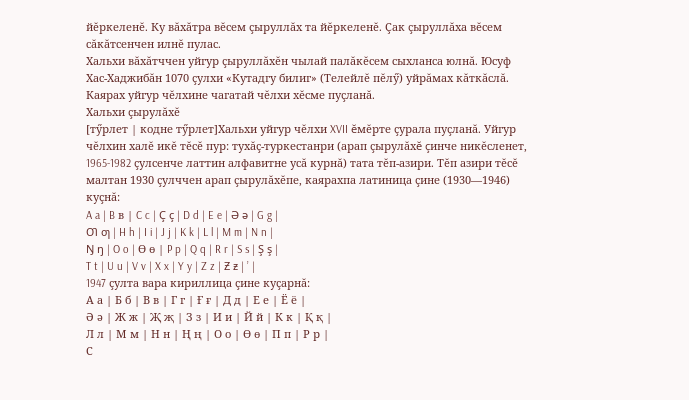йĕркеленĕ. Ку вăхăтра вĕсем çыруллăх та йĕркеленĕ. Çак çыруллăха вĕсем сăкăтсенчен илнĕ пулас.
Хальхи вăхăтччен уйгур çыруллăхĕн чылай палăкĕсем сыхланса юлнă. Юсуф Хас-Хаджибăн 1070 çулхи «Кутадгу билиг» (Телейлĕ пĕлӳ) уйрăмах кăткăслă. Каярах уйгур чĕлхине чагатай чĕлхи хĕсме пуçланă.
Хальхи çырулăхĕ
[тӳрлет | кодне тӳрлет]Хальхи уйгур чĕлхи XVII ĕмĕрте çурала пуçланă. Уйгур чĕлхин халĕ икĕ тĕсĕ пур: тухăç-туркестанри (арап çырулăхĕ çинче никĕсленет, 1965-1982 çулсенче латтин алфавитне усă курнă) тата тĕп-азири. Тĕп азири тĕсĕ малтан 1930 çулччен арап çырулăхĕпе, каярахпа латиница çине (1930—1946) куçнă:
A a | B в | C c | Ç ç | D d | E e | Ə ə | G g |
Ƣ ƣ | H h | I i | J j | K k | L l | M m | N n |
Ŋ ŋ | O o | Ө ө | P p | Q q | R r | S s | Ş ş |
T t | U u | V v | X x | Y y | Z z | Ƶ ƶ | ’ |
1947 çулта вара кириллица çине куçарнă:
А а | Б б | В в | Г г | Ғ ғ | Д д | Е е | Ё ё |
Ә ә | Ж ж | Җ җ | З з | И и | Й й | К к | Қ қ |
Л л | М м | Н н | Ң ң | О о | Ө ө | П п | Р р |
С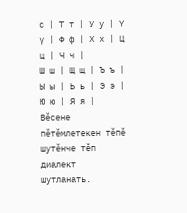с | Т т | У у | Ү ү | Ф ф | Х х | Ц ц | Ч ч |
Ш ш | Щ щ | Ъ ъ | Ы ы | Ь ь | Э э | Ю ю | Я я |
Вĕсене пĕтĕмлетекен тĕпĕ шутĕнче тĕп диалект шутланать.